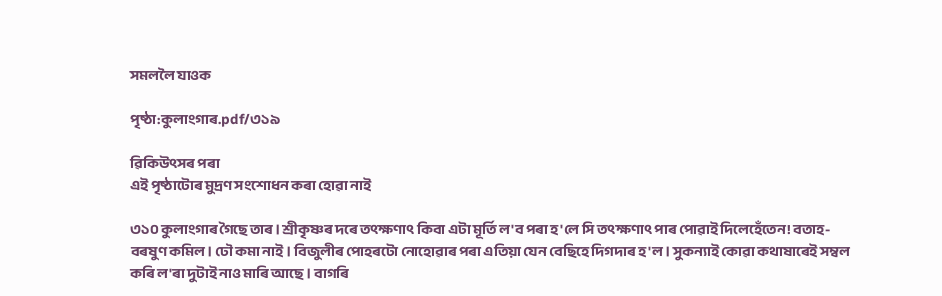সমললৈ যাওক

পৃষ্ঠা:কুলাংগাৰ.pdf/৩১৯

ৱিকিউৎসৰ পৰা
এই পৃষ্ঠাটোৰ মুদ্ৰণ সংশোধন কৰা হোৱা নাই

৩১০ কুলাংগাৰ গৈছে তাৰ। শ্ৰীকৃষ্ণৰ দৰে তৎক্ষণাৎ কিবা এটা মূৰ্তি ল'ব পৰা হ'লে সি তৎক্ষণাৎ পাৰ পোৱাই দিলেহেঁতেন! বতাহ-বৰষুণ কমিল। ঢৌ কমা নাই। বিজুলীৰ পোহৰটো নোহোৱাৰ পৰা এতিয়া যেন বেছিহে দিগদাৰ হ'ল। সুকন্যাই কোৱা কথাষাৰেই সম্বল কৰি ল'ৰা দুটাই নাও মাৰি আছে। বাগৰি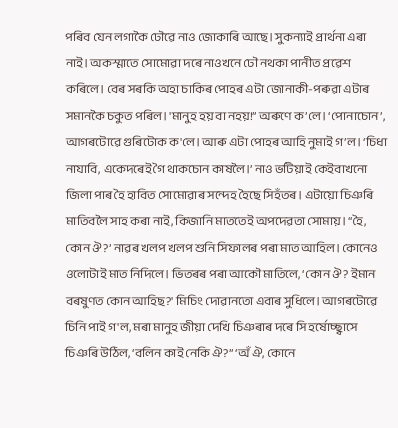পৰিব যেন লগাকৈ ঢৌৱে নাও জোকাৰি আছে। সুকন্যাই প্ৰাৰ্থনা এৰা নাই। অকস্মাতে সোমোৱা দৰে নাওখনে ঢৌ নথকা পানীত প্ৰৱেশ কৰিলে। বেৰ সৰকি অহা চাকিৰ পোহৰ এটা জোনাকী-পৰুৱা এটাৰ সমানকৈ চকুত পৰিল। 'মানুহ হয় বা নহয়!” অৰুণে ক’লে। ‘পোনাচোন’, আগৰটোৱে গুৰিটোক ক'লে। আৰু এটা পোহৰ আহি নুমাই গ’ল। ‘চিধা নাযাবি, একেদৰেই গৈ থাকচোন কাষলৈ।’ নাও ভটিয়াই কেইবাখনো জিলা পাৰ হৈ হাবিত সোমোৱাৰ সন্দেহ হৈছে সিহঁতৰ। এটায়ো চিঞৰি মাতিবলৈ সাহ কৰা নাই, কিজানি মাততেই অপদেৱতা সোমায়। “হৈ, কোন ঔ?’ নাৱৰ খলপ খলপ শুনি সিফালৰ পৰা মাত আহিল। কোনেও ওলোটাই মাত নিদিলে। ভিতৰৰ পৰা আকৌ মাতিলে, ‘কোন ঔ? ইমান বৰষুণত কোন আহিছ?' মিচিং দোৱানতো এবাৰ সুধিলে। আগৰটোৱে চিনি পাই গ'ল, মৰা মানুহ জীয়া দেখি চিঞৰাৰ দৰে সি হৰ্ষোচ্ছ্বাসে চিঞৰি উঠিল, ‘বলিন কাই নেকি ঐ?” ‘অঁ ঐ, কোনে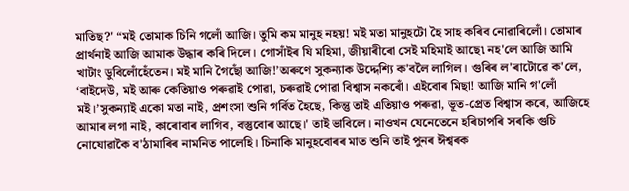মাতিছ?' “ম‍ই তোমাক চিনি গলোঁ আজি। তুমি কম মানুহ নহয়! মই মতা মানুহটো হৈ সাহ কৰিব নোৱাৰিলোঁ। তোমাৰ প্ৰাৰ্থনাই আজি আমাক উদ্ধাৰ কৰি দিলে। গোসাঁইৰ যি মহিমা, জীয়াৰীৰো সেই মহিমাই আছে৷ নহ'লে আজি আমি খাটাং ডুবিলোঁহেঁতেন। মই মানি গৈছোঁ আজি!’অৰুণে সুকন্যাক উদ্দেশ্যি ক'বলৈ লাগিল। গুৰিৰ ল'ৰাটোৱে ক'লে, ‘বাইদেউ, মই আৰু কেতিয়াও পৰুৱাই পোৱা, চৰুৱাই পোৱা বিশ্বাস নকৰোঁ। এইবোৰ মিছা! আজি মানি গ'লোঁ মই।’সুকন্যাই একো মতা নাই, প্ৰশংসা শুনি গৰ্বিত হৈছে, কিন্তু তাই এতিয়াও পৰুৱা, ভূত-প্ৰেত বিশ্বাস কৰে, আজিহে আমাৰ লগা নাই, কাৰোবাৰ লাগিব, বস্তুবোৰ আছে।' তাই ভাবিলে। নাওখন যেনেতেনে হৰিচাপৰি সৰকি গুচি নোযোৱাকৈ ব'ঠামাৰিৰ নামনিত পালেহি। চিনাকি মানুহবোৰৰ মাত শুনি তাই পুনৰ ঈশ্বৰক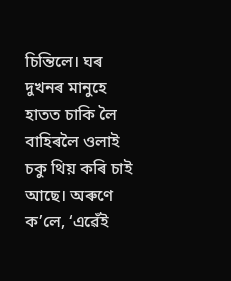চিন্তিলে। ঘৰ দুখনৰ মানুহে হাতত চাকি লৈ বাহিৰলৈ ওলাই চকু থিয় কৰি চাই আছে। অৰুণে ক’লে, ‘এৱেঁই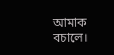আমাক বচালে।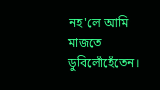নহ'লে আমি মাজতে ডুবিলোঁহেঁতেন।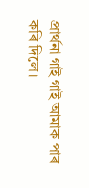প্ৰাৰ্থনা গাই গাই আমাক পাৰ কৰি দিলে।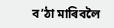ব’ঠা মাৰিবলৈ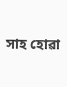সাহ হোৱা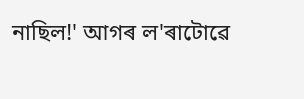নাছিল!' আগৰ ল'ৰাটোৱে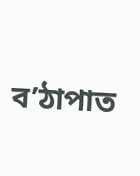ব’ঠাপাত